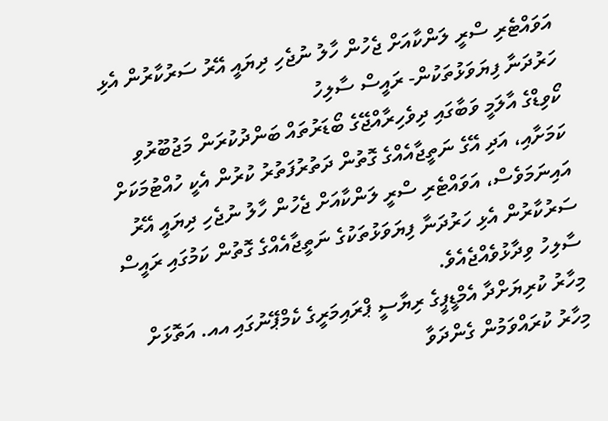އަވައްޓެރި ސްރީ ލަންކާއަށް ޖެހުން ހާލު ނުޖެހި ދިޔައީ އޭރު ސަރުކާރުން އެޅި ހަރުދަނާ ފިޔަވަޅުތަކުން- ރައީސް ސާލިހު
ކޯވިޑްގެ އާލަމީ ވަބާގައި ދިވެހިރާއްޖޭގެ ބޯޑަރުތައް ބަންދުކުރަން މަޖުބޫރުވި ކަމަށާއި، އަދި އޭގެ ނަތީޖާއެއްގެ ގޮތުން ދަތުރުފަތުރު ކުރުން އެކީ ހުއްޓުމަކަށް އައިނަމަވެސް، އަވައްޓެރި ސްރީ ލަންކާއަށް ޖެހުން ހާލު ނުޖެހި ދިޔައީ އޭރު ސަރުކާރުން އެޅި ހަރުދަނާ ފިޔަވަޅުތަކުގެ ނަތީޖާއެއްގެ ގޮތުން ކަމުގައި ރައީސް ސާލިހު ވިދާޅުވެއްޖެއެވެ.
މިހާރު ކުރިޔަށްދާ އެމްޑީޕީގެ ރިޔާސީ ޕްރައިމަރީގެ ކެމްޕޭނުގައި އއ. އަތޮޅަށް މިހާރު ކުރައްވަމުން ގެންދަވާ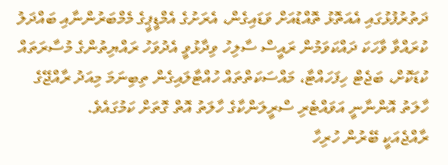ދަތުރުފުޅުގައި އެއަތޮޅު ތޮއްޑުއަށް ވަޑައިގެން، އެރަށުގެ އެމްޑީޕީގެ މެމްބަރުންނާއި ބައްދަލު ކުރައްވާ ވާހަކަ ދައްކަވަމުން ރައީސް ސާލިހު ވިދާޅުވީ އެދުވަހު ރައްޔިތުންގެ މުސާރަތައް ކުޑަކޮށް، ބަޖެޓް ހިފަހައްޓާ، މައްސަކަތްތައް ހުއްޓާލައިގެން ތިބިނަމަ މިއަދު ރާއްޖޭގެ ހާލަތު އޮންނާނީ އަވައްޓެރި ސްރީލަންކާގެ ހާލަތު އޮތް ގޮތަށް ކަމުގައެވެ.
ރާއްޖެއަކީ ބޭރުން ހުރިހާ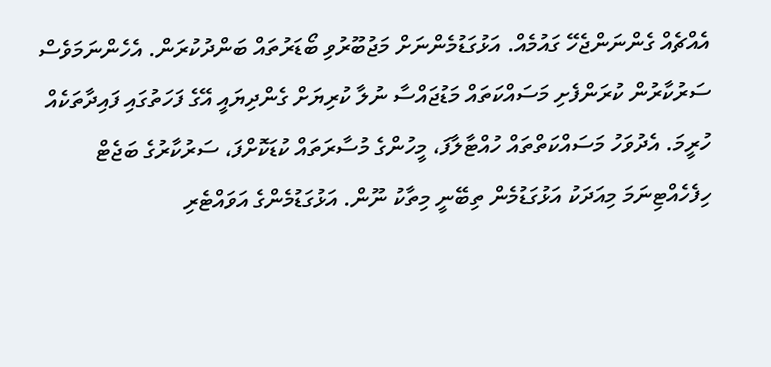އެއްޗެއް ގެންނަންޖެހޭ ގައުމެއް. އަޅުގަޑުމެންނަށް މަޖުބޫރުވި ބޯޑަރުތައް ބަންދުކުރަން. އެހެންނަމަވެސް ސަރުކާރުން ކުރަންފެށި މަސައްކަތައް މަޑުޖައްސާ ނުލާ ކުރިޔަށް ގެންދިޔައީ އޭގެ ފަހަތުގައި ފައިދާތަކެއް ހުރީމަ. އެދުވަހު މަސައްކަތްތައް ހުއްޓާލާފަ، މީހުންގެ މުސާރަތައް ކުޑަކޮށްފަ، ސަރުކާރުގެ ބަޖެޓް ހިފެހެއްޓިނަމަ މިއަދަކު އަޅުގަޑުމެން ތިބޭނީ މިތާކު ނޫން. އަޅުގަޑުމެންގެ އަވައްޓެރި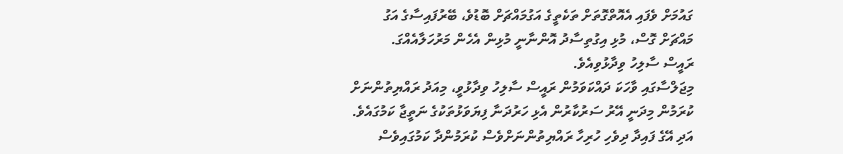ގައުމަށް ވެފައި އެއޮތްގޮތަށް ތަކެތީގެ އަގުމައްޗަށް ބޮޑުވެ، ބޭރުފައިސާގެ އަގު މައްޗަށް ގޮސް، މުޅި އިގުތިސާދު އޮންނާނީ މުޅިން އެހެން މަރުހަލާއެއްގަ.
ރައީސް ސާލިހު ވިދާޅުވިއެވެ.
މިޖަލްސާގައި ވާހަކަ ދައްކަވަމުން ރައީސް ސާލިހު ވިދާޅުވީ، މިއަދު ރައްޔިތުންނަށް ކުރަމުން މިދަނީ އޭރު ސަރުކާރުން އެޅި ހަރުދަނާ ފިޔަވަޅުތަކުގެ ނަތީޖާ ކަމުގައެވެ. އަދި އޭގެ ފައިދާ ދިވެހި ހުރިހާ ރައްޔިތުންނަށްވެސް ކުރަމުންދާ ކަމުގައިވެސް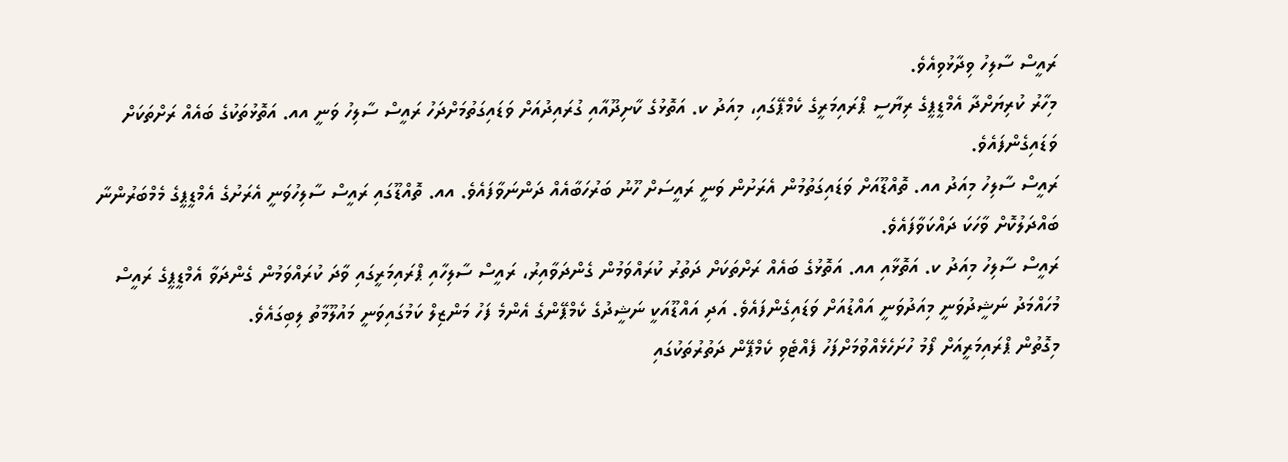ރައީސް ސާލިހު ވިދާޅުވިއެވެ.
މިހާރު ކުރިޔަށްދާ އެމްޑީޕީގެ ރިޔާސީ ޕްރައިމަރީގެ ކެމްޕޭގައި، މިއަދު ކ. އަތޮޅުގެ ކާށިދޫއާއި ގުރައިދުއަށް ވަޑައިގަތުމަށްދަހު ރައީސް ސާލިހު ވަނީ އއ. އަތޮޅުތަކުގެ ބައެއް ރަށްތަކަށް ވަޑައިގެންފައެވެ.
ރައީސް ސާލިހު މިއަދު އއ. ތޮއްޑޫއަށް ވަޑައިގަތުމުން އެރަށުން ވަނީ ރައީސަށް ހޫނު ބަރުހަބާއެއް ދަންނަވާފައެވެ. އއ. ތޮއްޑޫގައި ރައީސް ސާލިހުވަނީ އެރަށުގެ އެމްޑީޕީގެ މެމްބަރުންނާ ބައްދަލުކޮށް ވާހަކަ ދައްކަވާފައެވެ.
ރައީސް ސާލިހު މިއަދު ކ. އަތޮޅާއި އއ. އަތޮޅުގެ ބައެއް ރަށްތަކަށް ދަތުރު ކުރައްވަމުން ގެންދަވާއިރު، ރައީސް ސާލިހާއި ޕްރައިމަރީގައި ވާދަ ކުރައްވަމުން ގެންދަވާ އެމްޑީޕީގެ ރައީސް މުހައްމަދު ނަޝީދުވަނީ މިއަދުވަނީ އައްޑުއަށް ވަޑައިގެންފައެވެ. އަދި އައްޑޫއަކީ ނަޝީދުގެ ކެމްޕޭންގެ އެންމެ ފަހު މަންޒިލް ކަމުގައިވަނީ މައުލޫމާތު ލިބިގައެވެ.
މިގޮތުން ޕްރައިމަރީއަށް ފޯމު ހުށަހެޅެއްވުމަށްފަހު ފެއްޓެވި ކެމްޕޭން ދަތުރުތަކުގައި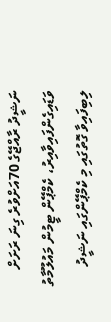ނަޝީދު ރާއްޖޭގެ 70އަށްވުރެ ގިނަ ރަށަށް ވަޑައިގެންފައިވާއިރު، ކެމްޕޭން ޓީމުން މައުލޫމާތު ލިބިފައިވާ ގޮތުގައި މި ކެމްޕޭންގައި ނަޝީދު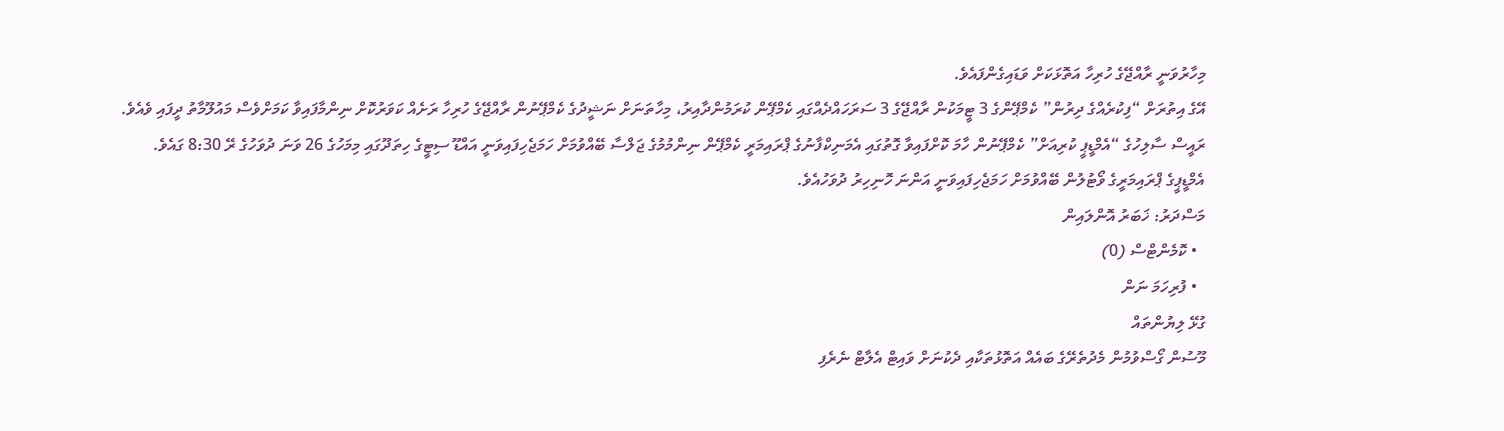މިހާރުވަނީ ރާއްޖޭގެ ހުރިހާ އަތޮޅަކަށް ވަޑައިގެންފައެވެ.
އޭގެ އިތުރަށް “ފިކުރެއްގެ ދިރުން” ކެމްޕޭންގެ 3 ޓީމަކުން ރާއްޖޭގެ 3 ސަރަހައްދެއްގައި ކެމްޕޭން ކުރަމުންދާއިރު، މިހާތަނަށް ނަޝީދުގެ ކެމްޕޭނުން ރާއްޖޭގެ ހުރިހާ ރަށެއް ކަވަރުކޮށް ނިންމާފައިވާ ކަމަށްވެސް މައުލޫމާތު ދީފައި ވެއެވެ.
ރައީސް ސާލިހުގެ “އެމްޑީޕީ ކުރިއަށް” ކެމްޕޭނުން ހާމަ ކޮށްފައިވާ ގޮތުގައި އެމަނިކްފާނުގެ ޕްރައިމަރީ ކެމްޕޭން ނިންމުމުގެ ޖަލްސާ ބޭއްވުމަށް ހަމަޖެހިފައިވަނީ އައްޑޫ ސިޓީގެ ހިތަދޫގައި މިމަހުގެ 26 ވަނަ ދުވަހުގެ ރޭ 8:30 ގައެވެ.
އެމްޑީޕީގެ ޕްރައިމަރީގެ ވޯޓުލުން ބޭއްވުމަށް ހަމަޖެހިފައިވަނީ އަންނަ ހޮނިހިރު ދުވަހުއެވެ.
މަސްދަރު: ޚަބަރު އޮންލައިން
  • ކޮމެންޓްސް (0)
  • ފުރިހަމަ ނަން
ގުޅޭ ލިޔުންތައް
މޫސުން ގޯސްވުމުން މެދުތެރޭގެ ބައެއް އަތޮޅުތަކާއި ދެކުނަށް ވައިޓް އެލާޓް ނެރެފި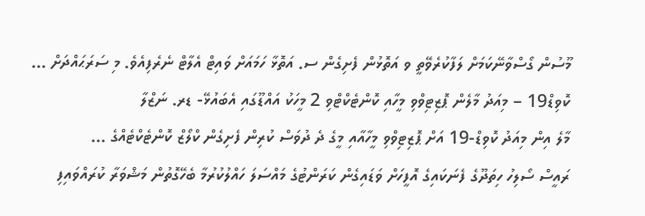މޫސުން ގޯސްވާނޭކަމަށް ލަފާކުރެވޭތީ ވ އަތޮޅުން ފެށިގެން ސ. އަތޮޅާ ހަމައަށް ވައިޓް އެލާޓް ނެރެފިއެވެ. މި ސަރަޙައްދަށް ...
ކޮވިޑް19 – މިއަދު މާލެން ޕޮޒިޓިވްވި މީހާއި ކޮންޓެކްޓްވި 2 މީހަކު އައްޑޫގައި އެބައުޅޭ- ޑރ. ނަޒްލާ
މާލެ އިން މިއަދު ކޮވިޑް-19 އަށް ޕޮޒިޓިވްވި މީހާއާއި މީގެ ދެ ދުވަސް ކުރިން ފެށިގެން ކްލޯޒް ކޮންޓެކްޓެއްގެ ...
ރައީސް ސޯލިހު ހިތަދޫގެ ފެނަކައިގެ އޮފީހަށް ވަޑައިގެން ކަރަންޓުގެ މައްސަލަ ހައްލުކުރުމާ ބެހޭގޮތުން މަޝްވަރާ ކުރައްވައިފި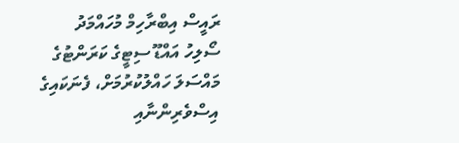ރައީސް އިބްރާހިމް މުހައްމަދު ސޯލިހު އައްޑޫ ސިޓީގެ ކަރަންޓުގެ މައްސަލަ ހައްލުކުރުމަށް، ފެނަކައިގެ އިސްވެރިންނާއި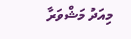މިއަދު މަޝްވަރާ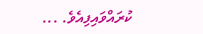ކުރައްވައިފިއެވެ. ...